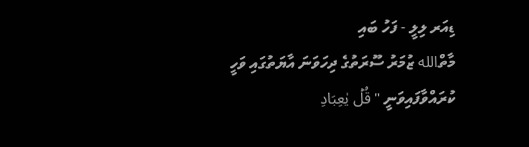ޑިއަރ ލިލީ - ފަހު ބައި
މާތްالله ޒުމަރު ސޫރަތުގެ ދިހަވަނަ އާޔަތުގައި ވަހީ ކުރައްވާފައިވަނީ " قُلۡ يٰعِبَادِ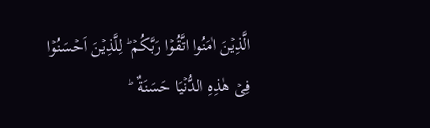الَّذِيۡنَ اٰمَنُوا اتَّقُوۡا رَبَّكُمۡ ؕ لِلَّذِيۡنَ اَحۡسَنُوۡا فِىۡ هٰذِهِ الدُّنۡيَا حَسَنَةٌ  ؕ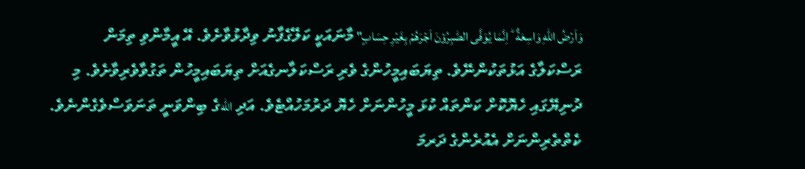وَاَرۡضُ اللّٰهِ وَاسِعَةٌ  ؕ اِنَّمَا يُوَفَّى الصّٰبِرُوۡنَ اَجۡرَهُمۡ بِغَيۡرِ حِسَابٍ" މާނައަކީ ކަލޭގެފާނު ވިދާޅުވާށެވެ. އޭ އީމާންވި ތިމަން ރަސްކަލާގެ އަޅުތަކުންނޭވެ. ތިޔަބައިމީހުންގެ ވެރި ރަސްކަލާނގެއަށް ތިޔަބައިމީހުން ތަގުވާވެރިވާށެވެ. މި ދުނިޔޭގައި ހެޔޮކޮށް ކަންތައް ކުޅަ މީހުންނަށް ހެޔޮ ދަރުމަހުއްޓެވެ. އަދި اللهގެ ބިންވަނީ ތަނަވަސްވެގެންނެވެ. ކެތްތެރިންނަށް އެއުރެންގެ ދަރމަ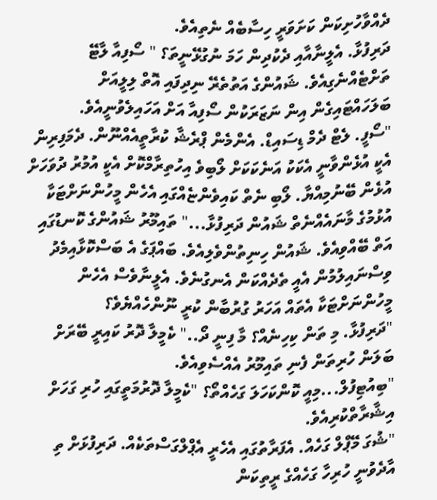ދެއްވާހުށިކަން ކަށަވަރީ ހިސާބެއް ނެތިއެވެ.
ދަރިފުޅާ. އެލީނާއާއި ދެކުދިން ހަމަ ނުގުޅޭނީތަ؟ " ސޯފިއާ ލާޓޭ ތަށްޓެއްނެގިއެވެ. ޝައުންގެ އަތުތެރޭ ނިދިފައި އޮތް ލިލީއަށް ބަލަހައްޓައިގެން އިން ނަޒަރަކުން ސޯފިއާ އަށް އަހައިލެވުނީއެވެ.
"ސޯފީ. ލެޓް ދެމް ޑިސައިޑް. އެންމެން ޕްރެޝާ ކުރާތީއެއްނޫން. ދެމަފިރިން އެކީ އުޅެންވާނީ އެކަކު އަނެކަކަށް ލޯބިވެ އިހުތިރާމްކޮށް އެކީ އުމުރު ދުވަހަށް އުޅެން ބޭނުމިއްޔާ. ލޯބި ނެތް ކައިވެންޏެއްގައި އެހެން މީހުންނަށްޓަކާ އުޅުމުގެ މާނައެއްނެތް ޝައުން ދަރިފުޅާ..." ތައިމޫރު ޝައުންގެ ކޮނޑުގައި އަތް ބޭއްވިއެވެ. ޝައުން ހިނިތުންވެލިއެވެ. ބައްޕަގެ އެ ބަސްކޮޅާއިމެދު ވިސްނައިލުމުން އެއީ ތެދެއްކަން އެނގުނެވެ. އެލީނާވެސް އެހެން މީހުންނަށްޓަކާ އެތައް އަހަރު ގުރުބާން ކުރީ ނޫންހެއްޔެވެ؟
"ދަރިފުޅާ. މި ތަން ކިހިނެއް؟ މާ ފިނީ ދޯ.." ކެމީލާ ދޮރު ކައިރީ ބޭރަށް ބަލަން ހުރިތަން ފެނި ތައިމޫރު އެއްސެވިއެވެ.
"ބިއުޓިފުލް...މިއީ ކޮންކަހަލަ ގަހެއްތޯ؟ "ކެމީލާ ދޮރުމަތީގައި ހުރި ގަހަށް އިޝާރާތްކުރިއެވެ.
"ޝުގަ މޭޕްލް ގަހެއް. އެފަރާތުގައި އެހެރީ އެޕްލްގަސްތަކެއް. ދަރިފުޅަށް ތި އާދެވުނީ ހުރިހާ ގަހެއްގެ ރީތިކަން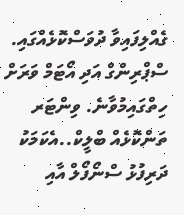ގެއްލިފައިވާ ދުވަސްކޮޅެއްގައި. ސްޕްރިންގް އަދި އޯޓަމް ވަރަށް ހިތްގައިމުވާނެ. ވިންޓަރ ތަންކޮޅެއް ބްލީކް..އެކަމަކު ދަރިފުޅު ސްނޯފޯލް އާއި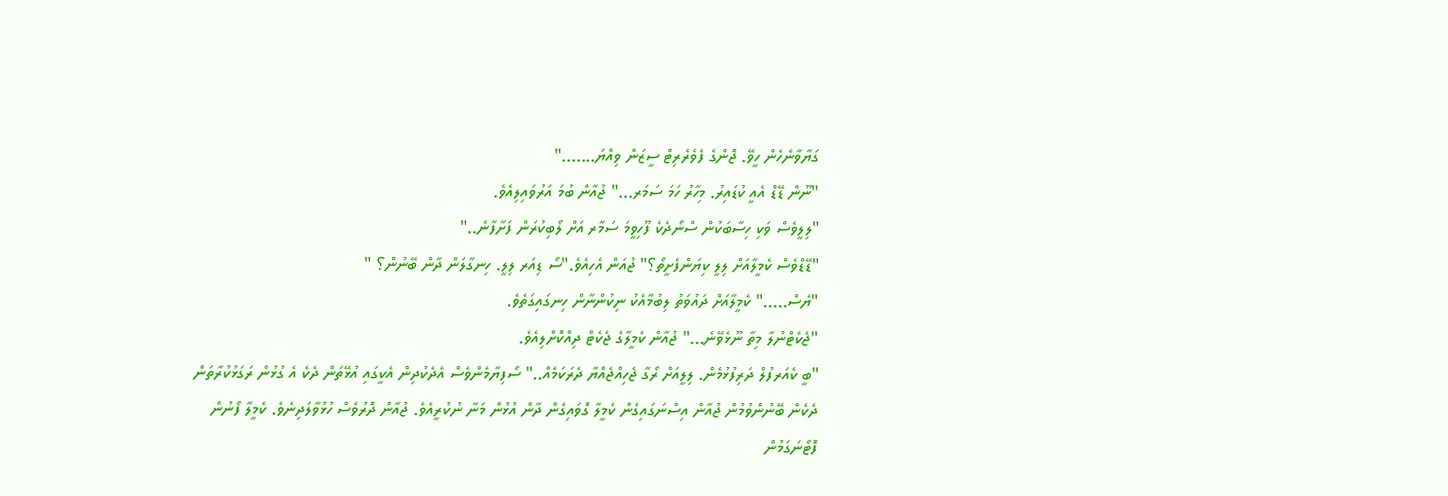ގަޔާވާނެހެން ހީވޭ. ޖޮންގެ ފެވެރެރިޓް ސީޒަން ވިއްޔަ......."
"ނޫން ޑޭޑް އެއީ ކުޑައިރު. މިހާރު ހަމަ ސަމަރ..." ޖުއާން ބުމަ އަރުވައިލިއެވެ.
"ލިލީވެސް ވަކި ހިސާބަކުން ސްނޯދެކެ ފޫހިވީމަ ސަމާރ އަށް ލޯބިކުރަން ފަށާފާނެ.."
"ޑޭޑްވެސް ކެމީލާއަށް ލިލީ ކިޔަންފެށީތޯ؟" ޖުއަން އެހިއެވެ."ސޯ ޑިއަރ ލިލީ. ހިނގާލަން ދާން ބޭނުން؟ "
"ޔެސް....." ކެމީލާއަށް ދައުވަތު ލިބުމާއެކު ނިކުންނާން ހިނގައިގަތެވެ.
"ޖެކެޓްނުލާ މިތާ ނޫޅެވޭނެ..." ޖުއާން ކެމީލާގެ ޖެކެޓް ދިއްކޮށްލިއެވެ.
"ބީ ކެއަރފުލް ދަރިފުޅުމެން. ލިލީއަށް ރޯގާ ޖެހިއްޖެއްޔާ ދެރަކަމެއް.." ސޯފިޔާމެންވެސް އެދެކުދިން އެކީގައި އުޅޭތަން ދެކެ އެ ގުޅުން ރަގަޅުކުރާތަން ދެކެން ބޭނުންވުމުން ޖުއާން އިސްނަގައިގެން ކެމީލާ ގޮވައިގެން ދާން އުޅުން މަނާ ނުކުރީއެވެ. ޖުއާން ދޮރުވެސް ހުޅުވާލަދިނެވެ. ކެމީލާ ފޯނުން ފޮޓޯނަގަމުން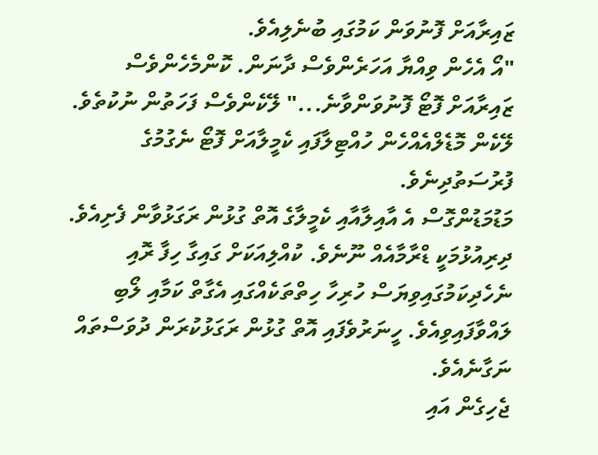ޒައިރާއަށް ފޮނުވަން ކަމުގައި ބުނެލިއެވެ.
"އޯ އެހެން ވިއްޔާ އަހަރެންވެސް ދާނަން. ކޮންމެހެންވެސް ޒައިރާއަށް ފޮޓޯ ފޮނުވަންވާނެ..." ލޭކެންވެސް ފަހަތުން ނުކުތެވެ. ލޭކެން މޮޑެލްއެއްހެން ހުއްޓިލާފައި ކެމީލާއަށް ފޮޓޯ ނެގުމުގެ ފުރުސަތުދިނެވެ.
މަޑުމަޑުންގޮސް އެ އާއިލާއާއި ކެމީލާގެ އޮތް ގުޅުން ރަގަޅުވާން ފެށިއެވެ. ދިރިއުޅުމަކީ ޑްރާމާއެއް ނޫނެވެ. ކުއްލިއަކަށް ގައިގާ ހިފާ ރޮއި ނެހެދިކަމުގައިވިޔަސް ހުރިހާ ހިތްތަކެއްގައި އެގާތް ކަމާއި ލޯބި ލައްވާފައިވިއެވެ. ހީނަރުވެފައި އޮތް ގުޅުން ރަގަޅުކުރަން ދުވަސްތައް ނަގާނެއެވެ.
ޖެހިގެން އައި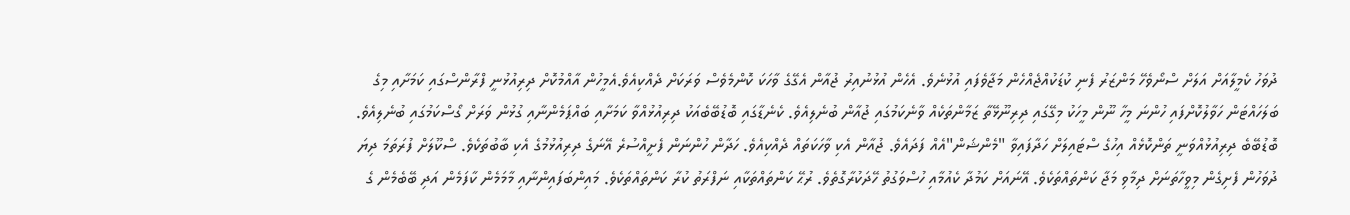ދުވަހު ކެމީލާއަށް އަލަށް ސްނޯވެހޭ މަންޒަރު ފެނި ކުޑަކުއްޖެއްހެން މަޖާވެފައި އުޅުނެވެ. އެހެން އުޅުނުއިރު ޖުއާން އެގޭގެ ވާހަކަ ކޮންމެވެސް ވަރަކަށް ދެއްކިއެވެ.އެމީހުން އާއްމުކޮށް ދިރިއުޅުނީ ފްރާންސްގައި ކަމަށާއި މިގެ ބަލަހައްޓަން ހަވާލުކޮށްފައި ހުންނަ މީހާ ނޫން މީހަކު މިގޭގައި ދިރިނޫޅޭތާ ޒަމާންތަކެއް ވާނެކަމުގައި ޖުއާން ބުނެލިއެވެ. ކެނެޑާގައި ބޮޑުބޭބެއަކު ދިރިއުޅުއްވާ ކަމަށާއި ބައްޕަމެންނާއި ގުޅުން ވަރަށް ގޯސްކަމުގައި ބުނެލިއެވެ. ބޮޑުބޭބެ ދިރިއުޅުއްވަނީ ތަންކޮޅެއް އިހުގެ ސްޓައިލަށް ހަދާފައިވާ "މެންޝަން"އެއް ފަދައެވެ. ޖުއާން އެކި ވާހަކަތައް ދެއްކިއެވެ. ހަދާން ހުންނަން ފެށީއްސުރެ އޭނަގެ ދިރިއުޅުމުގެ އެކި ބާބުތަކެވެ. ސްކޫލަށް ފުރަތަމަ ދިޔަ ދުވަހުން ފެށިގެން މިވީހާތަނަށް ދިމާވި މަޖާ ކަންތައްތަކެވެ. އޭނައަށް ކަމުދާ ކެއުމާއި ހުސްވަގުތު ހޭދަކުރާގޮތެވެ. ރުޙޭ ކަންތައްތަކާއި ނަފްރަތު ކުރާ ކަންތައްތަކެވެ. މައިންބަފައިންނާއި މާމަމެން ކާފަމެން އަދި ބޭބެމެން ގެ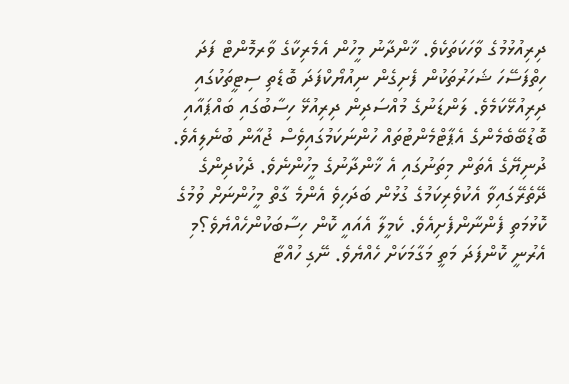ދިރިއުޅުމުގެ ވާހަކަތަކެވެ. ޚާންދާނު މީހުން އެމެރިކާގެ ވާރމޮންޓް ފަދަ ހިތްފަސޭހަ ޝަހަރުތަކުން ފެށިގެން ނިއުޔޯކްފަދަ ބޮޑެތި ސިޓީތަކުގައި ދިރިއުޅޭކަމެވެ. ލަންޑަނުގެ މުއްސަދިން ދިރިއުޅޭ ހިސާބުގައި ބައްޕައާއި ބޮޑުބޭބެމެންގެ އެޕާޓްމެންޓުތައް ހުންނަކަމުގައިވެސް ޖުއާން ބުނެލިއެވެ. ދުނިޔޭގެ އެތަން މިތަނުގައި އެ ޚާންދާނުގެ މީހުންނެވެ. ދެކުދިންގެ ދޭތެރޭގައިވާ އެކުވެރިކަމުގެ ގުޅުން ބަދަހިވެ އެންމެ ގާތް މީހުންނަށް ވުމުގެ ކޮޅުމަތި ފެންނާންފެށިއެވެ. ކެމީލާ އެއައީ ކޮން ހިސާބަކުންހެއްޔެވެ؟މި އެރުނީ ކޮންފަދަ މަތީ މަގާމަކަށް ހެއްޔެވެ. ނޭގި ހުއްޓާ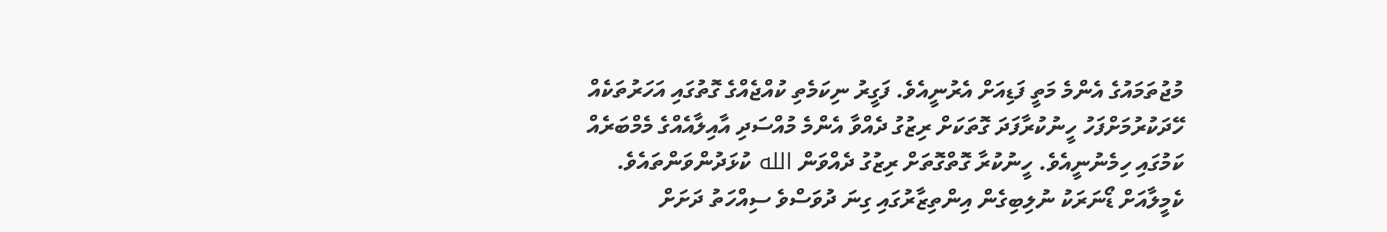މުޖުތަމައުގެ އެންމެ މަތީ ފަޑިއަށް އެރުނީއެވެ. ފަގީރު ނިކަމެތި ކުއްޖެއްގެ ގޮތުގައި އަހަރުތަކެއް ހޭދަކުރުމަށްފަހު ހީނުކުރާފަދަ ގޮތަކަށް ރިޒުގު ދެއްވާ އެންމެ މުއްސަދި އާއިލާއެއްގެ މެމްބަރެއް ކަމުގައި ހިމެނުނީއެވެ. ހީނުކުރާ ގޮތްގޮތަށް ރިޒުގު ދެއްވަން الله ކުޅަދުންވަންތައެވެ.
ކެމީލާއަށް ޑޯނަރަކު ނުލިބިގެން އިންތިޒާރުގައި ގިނަ ދުވަސްވެ ސިއްހަތު ދަށަށް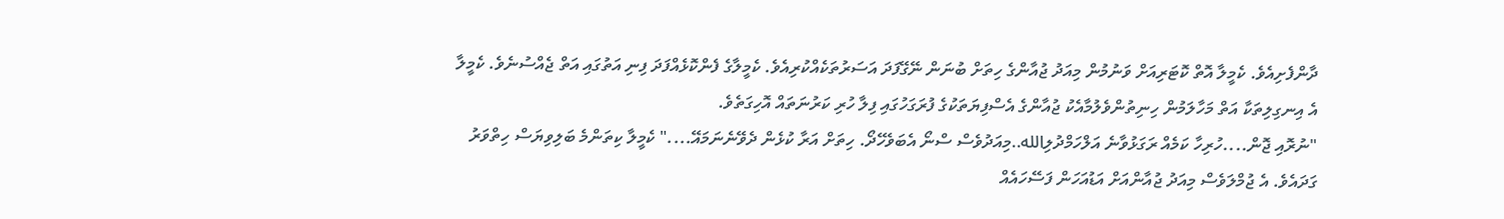ދާންފެށިއެވެ. ކެމީލާ އޮތް ކޮޓަރިއަށް ވަނުމުން މިއަދު ޖުއާންގެ ހިތަށް ބުނަން ނޭގޭފަދަ އަސަރުތަކެއްކުރިއެވެ. ކެމީލާގެ ފެންކޮޅެއްފަދަ ފިނި އަތުގައި އަތް ޖެއްސުނެވެ. ކެމީލާ އެ އިނގިލިތަކާ އަތް މަހާލަމުން ހިނިތުންވެލުމާއެކު ޖުއާންގެ އެސްފިޔަތަކުގެ ފުރަގަހުގައި ފިލާ ހުރި ކަރުނަތައް އޮހިގަތެވެ.
"ނުރޮއި ޖޮން....ހުރިހާ ކަމެއް ރަގަޅުވާނެ އަލްހަމްދުލިالله..މިއަދުވެސް ސްނޯ އެބަވެހޭދޯ. ހިތަށް އަރާ ކުޅެން ދެވޭނެނަމައޭ...." ކެމީލާ ކިތަންމެ ބަލިވިޔަސް ހިތްވަރު ގަދައެވެ. އެ ޖުމްލަވެސް މިއަދު ޖުއާންއަށް އަޑުއަހަން ފަސޭހައެއް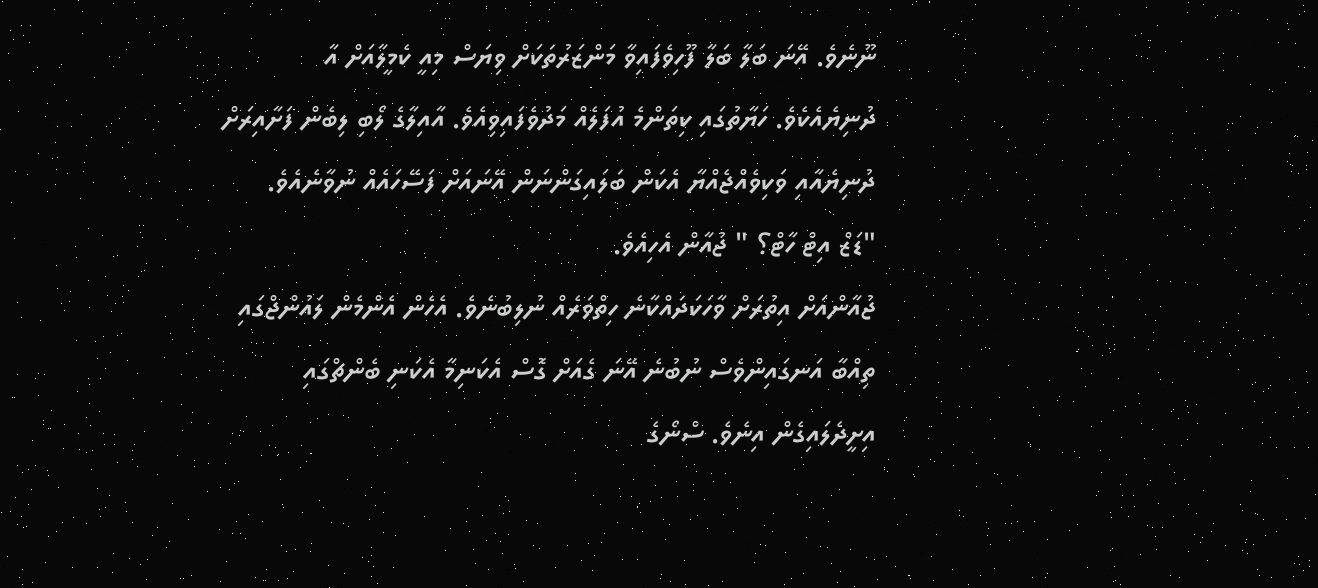ނޫނެވެ. އޭނަ ބަލާ ބަލާ ފޫހިވެފައިވާ މަންޒަރުތަކަށް ވިޔަސް މިއީ ކެމީލާއަށް އާ ދުނިޔެއެކެވެ. ހަޔާތުގައި ކިތަންމެ އުފަލެއް މަދުވެފައިވިއެވެ. އާއިލާގެ ލޯބި ލިބެން ފަށާއިރަށް ދުނިޔެއާއި ވަކިވެއްޖެއްޔާ އެކަން ބަލައިގަންނަން އޭނައަށް ފަސޭހައެއް ނުވާނެއެވެ.
"ޑަޒް އިޓް ހާޓް؟ " ޖުއާން އެހިއެވެ.
ޖުއާންއަށް އިތުރަށް ވާހަކަދައްކާނެ ހިތްވަރެއް ނުލިބުނެވެ. އެހެން އެންމެން ލައުންޖްގައި ތިއްބާ އަނގައިންވެސް ނުބުނެ އޭނަ ގެއަށް ގޮސް އެކަނިމާ އެކަނި ބެންޗްގައި އިށީދެލައިގެން އިނެވެ. ސްނޯގެ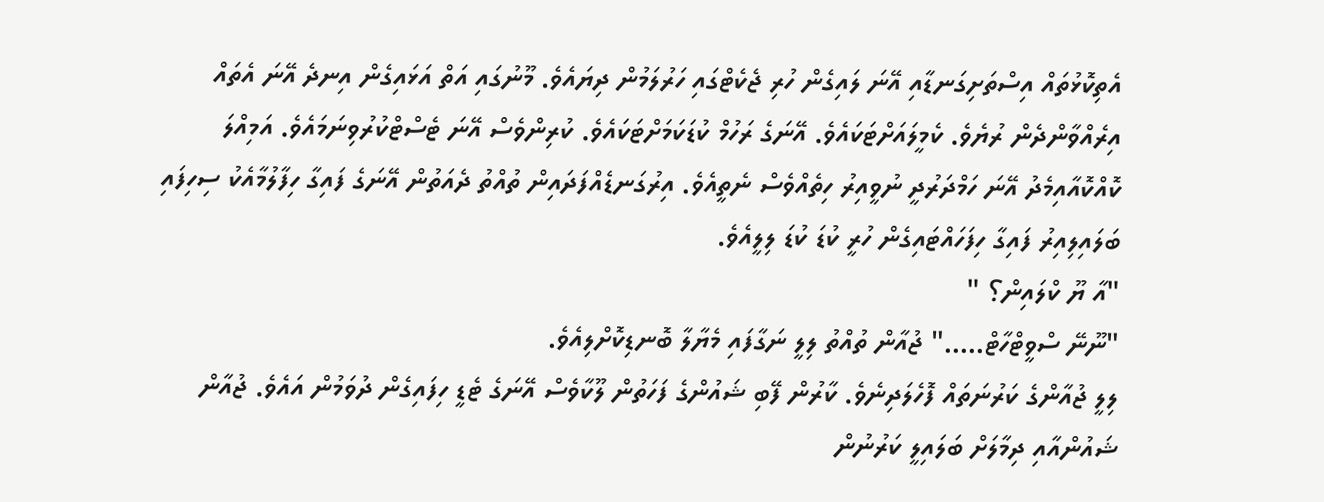އެތިކޮޅުތައް އިސްތަށިގަނޑާއި އޭނަ ލައިގެން ހުރި ޖެކެޓްގައި ހަރުލަމުން ދިޔައެވެ. މޫނުގައި އަތް އަޅައިގެން އިނދެ އޭނަ އެތައް އިރެއްވާންދެން ރުޔެވެ. ކެމީލައަށްޓަކައެވެ. އޭނަގެ ރަހުމް ކުޑަކަމަށްޓަކައެވެ. ކުރިންވެސް އޭނަ ޓެސްޓްކުރުވިނަމައެވެ. އަމިއްލަ ކޮއްކޮއާއިމެދު އޭނަ ހަމްދަރުދީ ނުވީއިރު ހިތެއްވެސް ނެތީއެވެ. އިރުގަނޑެއްފަދައިން ތުއްތު ދެއަތުން އޭނަގެ ފައިގާ ހިފާލުމާއެކު ސިހިފައި ބަލައިލިއިރު ފައިގާ ހިފަހައްޓައިގެން ހުރީ ކުޑަ ކުޑަ ލިލީއެވެ.
"އާ ޔޫ ކްލައިން؟ "
"ނޫނޭ ސްވީޓްހާޓް....." ޖުއާން ތުއްތު ލިލީ ނަގާފައި މެޔާލާ ބޮނޑިކޮށްލިއެވެ.
ލިލީ ޖުއާންގެ ކަރުނަތައް ފޮހެލަދިނެވެ. ކާރުން ފޭބި ޝައުންގެ ފަހަތުން ލޫކާވެސް އޭނަގެ ޓެޑީ ހިފައިގެން ދުވަމުން އައެވެ. ޖުއާން ޝައުންއާއި ދިމާލަށް ބަލައިލީ ކަރުނުން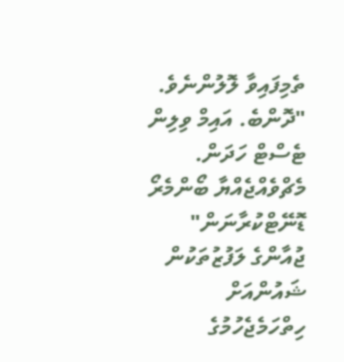ތެމިފައިވާ ލޮލުންނެވެ.
"ދޮންބެ. އައިމް ވިލިން ޓެސްޓް ހަދަން. މެޗްވެއްޖެއްޔާ ބޯންމެރޯ ޑޮނޭޓްކުރާނަން" ޖުއާންގެ ލަފުޒުތަކުން ޝައުންއަށް ހިތްހަމެޖެހުމުގެ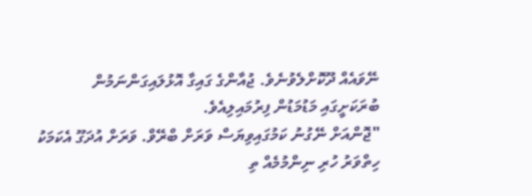ނޭވައެއް ދޫކޮށްލެވުނެވެ. ޖުއާންގެ ގައިގާ އޮޅުލައިގަންނަމުން ބުރަކަށީގައި މަޑުމަޑުން ފިރުމައިލިއެވެ.
"ޖޮންއަށް ނޭގުނު ކަމުގައިވިޔަސް ވަރަށް ބްރޭވް. ވަރަށް އުދަގޫ އެކަމަކު ހިތްވަރު ހުރި ނިންމުމެއް ތި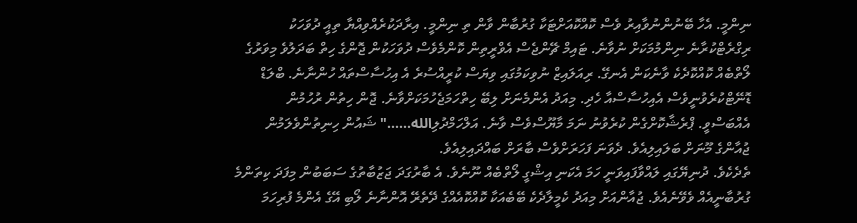ނިންމީ. އެހާ ބޭނުންނުވާއިރު ވެސް ކޮއްކޮއަށްޓަކާ ގުރުބާން ވާން ތި ނިންމީ. އިރާދަކުރެއްވިއްޔާ ތިއީ ދުވަހަކު ރިގްރެޓްކުރާނެ ނިންމުމަކަށް ނުވާނެ. ޓައިމް ޗޭންޖެސް އެވްރީތިން ކޮންމެވެސް ދުވަހަކުން ޖޮންގެ ހިތް ބަދަލުވެ މިވަރުގެ ލޯތްބެއް ކޮއްކޮދެކެ ވާނެކަން އެނގޭ. ރިއަލައިޒް ނުވިކަމުގައި ވިޔަސް ކުރީއްސުރެ އެ އިހުސާސްތައް ހުންނާނެ. ބްލަޑް ޑޮނޭޓްކުރެވުނީވެސް އެއިހުސާސްއާ ހެދި. މިއަދު އެންމެނަށް ލިބޭ ހިތްހަމަޖެހުމަކަށްވާނެ. ޖޮން ހިތުން ރުހުމުން އެއްބަސްވީ. ޕްރެޝާކޮށްގެން ކުރެވުނު ނަމަ މާޔޫސްވެސް ވާނެ. އަލްހަމްދުލިالله......" ޝައުން ހިނިތުންވެލަމުން ޖުއާންގެ މޫނަށް ބަލައިލިއެވެ. ދެވަނަ ފަހަރަށްވެސް ބާރަށް ބައްދައިލިއެވެ.
ތެދެކެވެ. ދުނިޔޭގައި ލައްވާފައިވަނީ ހަމަ އެކަނި އިޝްގީ ލޯތްބެއް ނޫނެވެ. އެ ބާރުގަދަ ޖަޒުބާތުގެ ސަބަބުން މިފަދަ ކިތަންމެ ގުރުބާނީއެއް ވެވޭނެއެވެ. ޖުއާންއަށް މިއަދު ކެމީލާދެކެ ބޭބެއަކާ ކޮއްކޮއެއްގެ ދޭތެރޭ އޮންނާނެ ލޯބި އޭގެ އެންމެ ފުރިހަމަ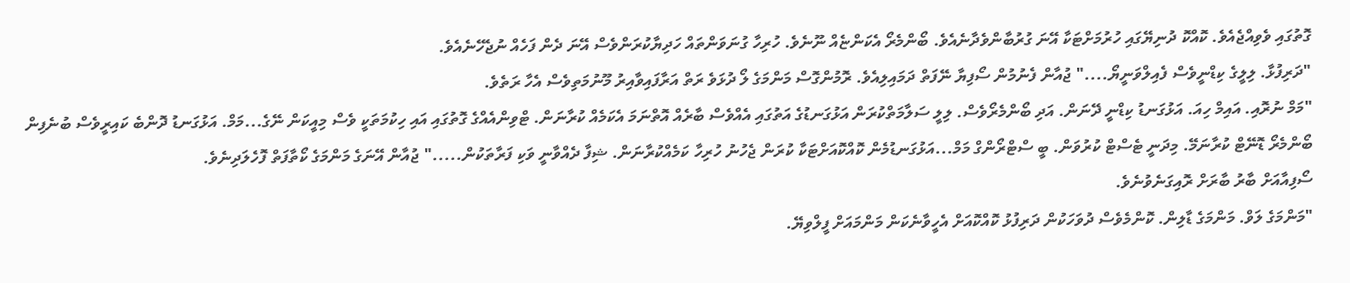ގޮތުގައި ވެވިއްޖެއެވެ. ކޮއްކޮ ދުނިޔޭގައި ހުރުމަށްޓަކާ އޭނަ ގުރުބާންވެދާނެއެވެ. ބޯންމެރޯ އެކަންޏެއް ނޫނެވެ. ހުރިހާ ގުނަވަންތައް ހަދިޔާކުރަންވެސް އޭނަ ދެން ފަހެއް ނުޖެހޭނެއެވެ.
"ދަރިފުޅާ. ލިލީގެ ކިޑްނީވެސް ފެއިލްވަނީޔޯ...." ޖުއާން ފެނުމުން ސޯފިޔާ ނޭފަތް ދަމައިލިއެވެ. ރޮމުންގޮސް މަންމަގެ ލޯ ދުޅަވެ ރަތް އަރާފައިވާއިރު މޫނުމަތިވެސް އެހާ ރަތެވެ.
"މަމް ނުރޮއި. އައިމް ހިއަ. އަޅުގަނޑު ކިޑްނީ ދޭނަން. އަދި ބޯންމެރޯވެސް. ލިލީ ސަލާމަތްކުރަން އަޅުގަނޑުގެ އަތުގައި އެއްވެސް ބާރެއް އޮތްނަމަ އެކަމެއް ކުރާނަން. ޓްވިންއެއްގެ ގޮތުގައި އައި ހިކުމަތަކީ ވެސް މިއީކަން ނޭގެ...މަމް. އަޅުގަނޑު ދޮންބެ ކައިރީވެސް ބުނެފިން ބޯންމެރޯ ޑޮނޭޓް ކުރާނަމޭ. މިދަނީ ޓެސްޓް ކުރުވަން. ބީ ސްޓްރޯންގް މަމް...އަޅުގަނޑުމެން ކޮއްކޮއަށްޓަކާ ކުރަން ޖެހުނު ހުރިހާ ކަމެއްކުރާނަން. ޝިފާ ދެއްވާނީ ވަކި ފަރާތަކުން....." ޖުއާން އޭނަގެ މަންމަގެ ކޯތާފަތް ފޮހެލަދިނެވެ.
ސޯފިއާއަށް ބާރު ބާރަށް ރޮއިގަނެވުނެވެ.
"މަންމަގެ ލަވް. މަންމަގެ ޑާލިން. ކޮންމެވެސް ދުވަހަކުން ދަރިފުޅު ކޮއްކޮއަށް އެހީވާނެކަން މަންމައަށް ފީލްވިޔޭ.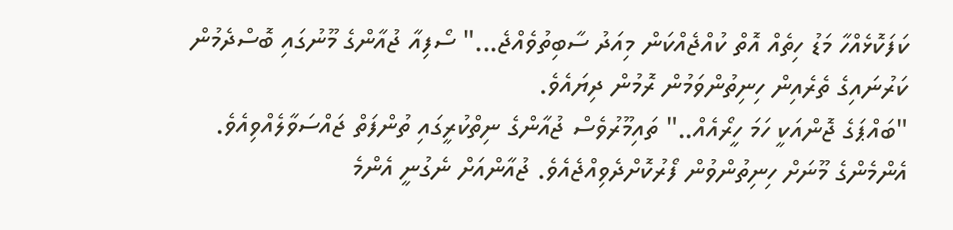ކަފަކޮޅެއްހާ މަޑު ހިތެއް އޮތް ކުއްޖެއްކަން މިއަދު ސާބިތުވެއްޖެ..." ސޯފިއާ ޖުއާންގެ މޫނުގައި ބޮސްދެމުން ކަރުނައިގެ ތެރެއިން ހިނިތުންވަމުން ރޮމުން ދިޔައެވެ.
"ބައްޕަގެ ޖޮންއަކީ ހަމަ ހީރޯއެއް.." ތައިމޫރުވެސް ޖުއާންގެ ނިތްކުރީގައި ތުންފަތް ޖައްސަވާލެއްވިއެވެ.
އެންމެންގެ މޫނަށް ހިނިތުންވުން ފޯރުކޮށްދެވިއްޖެއެވެ. ޖުއާންއަށް ނެގުނީ އެންމެ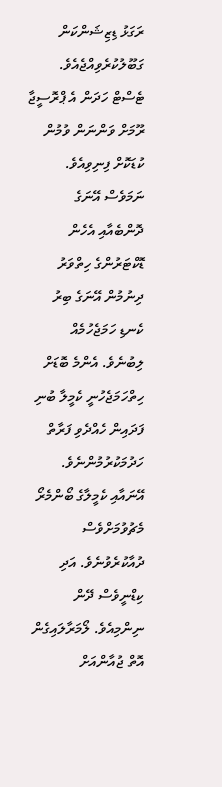ރަގަޅު ޑިޒިޝަންކަން ގަބޫލުކުރެވިއްޖެއެވެ. ޓެސްޓް ހަދަން އެ ޕްރޮސީޖާ ރޫމަށް ވަންނަން ވުމުން ކުޑަކޮށް ފިނިވިއެވެ. ނަމަވެސް އޭނަގެ ދޮންބެއާއި އެހެން ޑޮކްޓަރުންގެ ހިތްވަރު ދިނުމުން އޭނަގެ ބިރު ކެނޑި ހަމަޖެހުމެއް ލިބުނެވެ. އެންމެ ބޮޑަށް ހިތްހަމަޖެހުނީ ކެމީލާ ބުނި ފަދައިން ހެއްދެވި ފަރާތް ހަދުމަކުރުމުންނެވެ. އޭނައާއި ކެމީލާގެ ބޯންމެރޯ މެޗުވުމަށްވެސް ދުއާކުރެވުނެވެ. އަދި ކިޑްނީވެސް ދޭން ނިންމިއެވެ. ލޯމަރާލައިގެން އޮތް ޖުއާންއަށް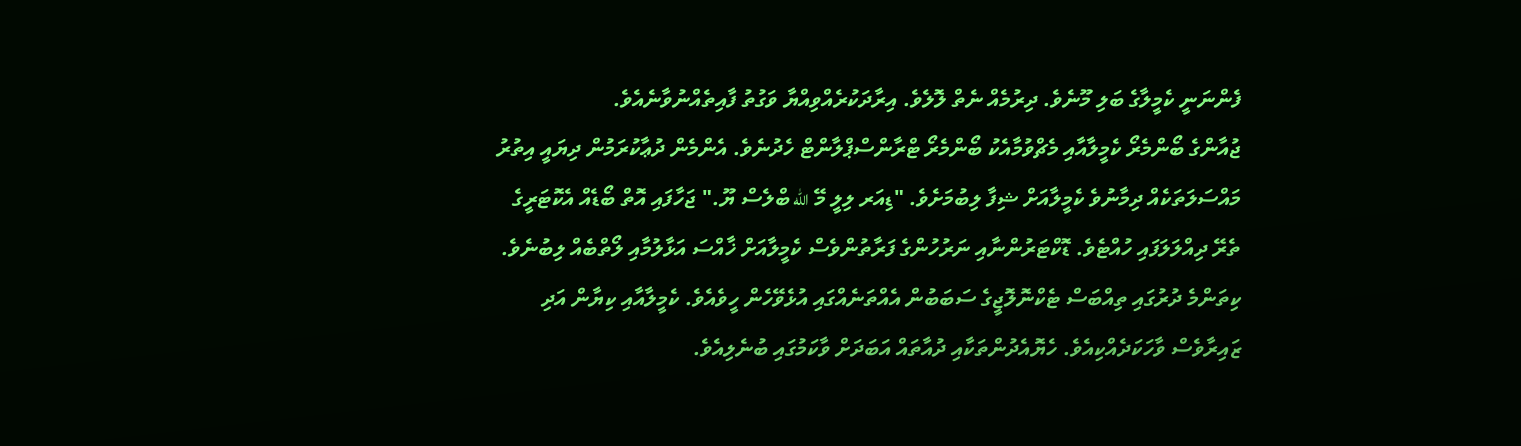ފެންނަނީ ކެމީލާގެ ބަލި މޫނެވެ. ދިރުމެއް ނެތް ލޮލެވެ. އިރާދަކުރެއްވިއްޔާ ވަގުތު ފާއިތެއްނުވާނެއެވެ.
ޖުއާންގެ ބޯންމެރޯ ކެމީލާއާއި މެޗްވުމާއެކު ބޯންމެރޯ ޓްރާންސްޕްލާންޓް ހެދުނެވެ. އެންމެން ދުޢާކުރަމުން ދިޔައީ އިތުރު މައްސަލަތަކެއް ދިމާނުވެ ކެމީލާއަށް ޝިފާ ލިބުމަށެވެ. "ޑިއަރ ލިލީ މޭ الله ބްލެސް ޔޫ." ޖަހާފައި އޮތް ބޯޑެއް އެކޮޓަރީގެ ތެރޭ ދިއްލަލަފައި ހުއްޓެވެ. ޑޮކްޓަރުންނާއި ނަރުހުންގެ ފަރާތުންވެސް ކެމީލާއަށް ޚާއްސަ އަޅާލުމާއި ލޯތްބެއް ލިބުނެވެ. ކިތަންމެ ދުރުގައި ތިއްބަސް ޓެކްނޮލޮޖީގެ ސަބަބުން އެއްތަނެއްގައި އުޅެވޭހެން ހީވެއެވެ. ކެމީލާއާއި ކިޔާން އަދި ޒައިރާވެސް ވާހަކަދެއްކިއެވެ. ހެޔޮއެދުންތަކާއި ދުއާތައް އަބަދަށް ވާކަމުގައި ބުނެލިއެވެ.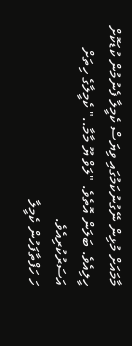މާމައަށް މުޅިން ނޭގުނުކަމުގައި ވިޔަސް ކެމީލާ ފެނުމުން ކުޑަކޮށް ހީލިއެވެ. ބަލަން އޮތެވެ. "ލަވް ޔޫ މާމާ.." ކެމީލާގެ ހިތަށް އަސަރުކުރިއެވެ.
ހަ ހަފްތާފަހުން ކެމީލާ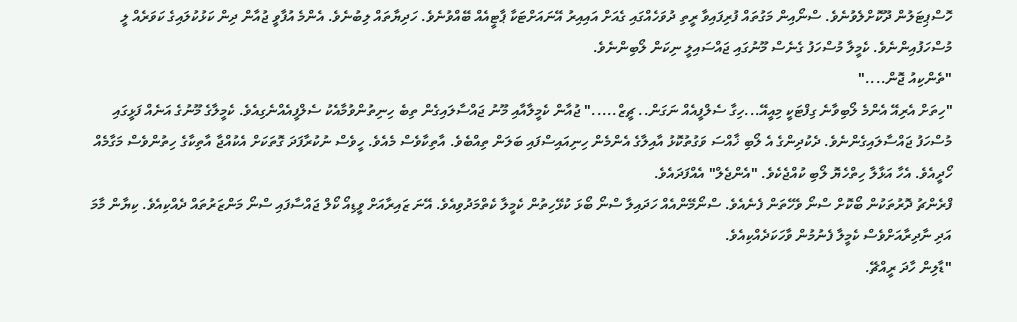ހޮސްޕިޓަލުން ދޫކޮށްލެވުނެވެ. ސްނޯއިން މަގުތައް ފުރިފައިވާ ރީތި ދުވަހެއްގައި ގެއަށް އައިއިރު އޭނައަށްޓަކާ ޕާޓީއެއް ބޭއްވުނެވެ. ހަދިޔާތައް ލިބުނެވެ. އެންމެ އުފާވީ ޖުއާން ދިން ކަޅުކުލައިގެ ކަވަރެއް ލީ މުސްހަފުއިންނެވެ. ކެމީލާ މުސްހަފު ގެނެސް މޫނުގައި ޖައްސައިލީ ނިކަން ލޯބިންނެވެ.
"ތެންކިއު ޖޮން...."
"ހިތަށް އެރިއޭ އެންމެ ލޯބިވާނެ ގިފްޓަކީ މިއީއޭ...ހިގާ ސެލްފީއެއް ނަގަން.. ޗީޒް....." ޖުއާން ކެމީލާއާއި މޫނު ޖައްސާލައިގެން ތިބެ ހިނިތުންވުމާއެކު ސެލްފީއެއްނެގިއެވެ. ކެމީލާގެ މޫނުގެ އަނެއް ފަޅީގައި މުސްހަފު ޖައްސާލައިގެންނެވެ. ދެކުދިންގެ އެ ލޯބި ޚާއްސަ ވަގުތުކޮޅު އާއިލާގެ އެންމެން ހިނިއައިސްފައި ބަލަން ތިއްބެވެ. އާތިކާވެސް މެއެވެ. ހީވެސް ނުކުރާފަދަ ގޮތަކަށް އެކުއްޖާ އާތިކާގެ ހިތުންވެސް މަގާމެއް ހޯދީއެވެ. އެހާ އަޅާލާ ހިތްހެޔޮ ލޯބި ކުއްޖެކެވެ. "އެންޖެލް" އެއްފަދައެވެ.
ފްރެންޗު ދޮރުތަކުން ބޯކޮށް ސްނޯ ވެހޭތަން ފެނެއެވެ. ސްނޯމޭންއެއް ހަދައިލާ ސްނޯ ބޯޅަ ކުޅޭހިތުން ކެމީލާ ކެތްމަދުވިއެވެ. އޭނަ ޒައިރާއަށް ވީޑިއޯ ކޯލް ޖައްސާފައި ސްނޯ މަންޒަރުތައް ދެއްކިއެވެ. ކިޔާން މާމަ އަދި ނާދިރާއަށްވެސް ކެމީލާ ފެނުމުން ވާހަކަދެއްކިއެވެ.
"ޑާލިން ހާދަ ރީއްޗޭ.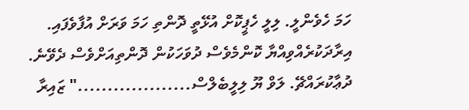ހަމަ ހެވެންލީ. ލިލީ ހެޕީކޮށް އުޅޭތީ ދޮންތި ހަމަ ވަރަށް އުފާވެފައި. އިރާދަކުރެއްވިއްޔާ ކޮންމެވެސް ދުވަހަކުން ދޮންތިއަށްވެސް ދެވޭނެ. ދުޢާކުރައްޗޭ. ލަވް ޔޫ ލިލީބެލްސް..................." ޒައިރާ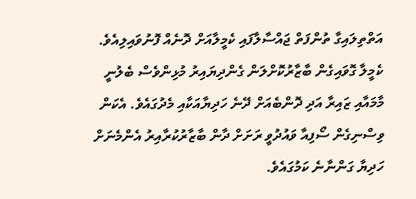އަތްތިލައިގާ ތުންފަތް ޖައްސާލާފައި ކެމީލާއަށް ދޮނެއް ފޮނުވައިލިއެވެ.
ކެމީލާ ގޮވައިގެން ބާޒާރުކޮށްލަން ގެންދިޔައިރު މުޅިންވެސް ބެލުނީ މާމައާއި ޒައިރާ އަދި ދޮންބެއަށް ދޭނެ ހަދިޔާއަކާއި މެދުގައެވެ. އެކަން ވިސްނިގެން ސޯފިއާ ވައުދުވީ ރަށަށް ދާން ބާޒާރުކުރާއިރު އެންމެނަށް ހަދިޔާ ގަންނާނެ ކަމުގައެވެ.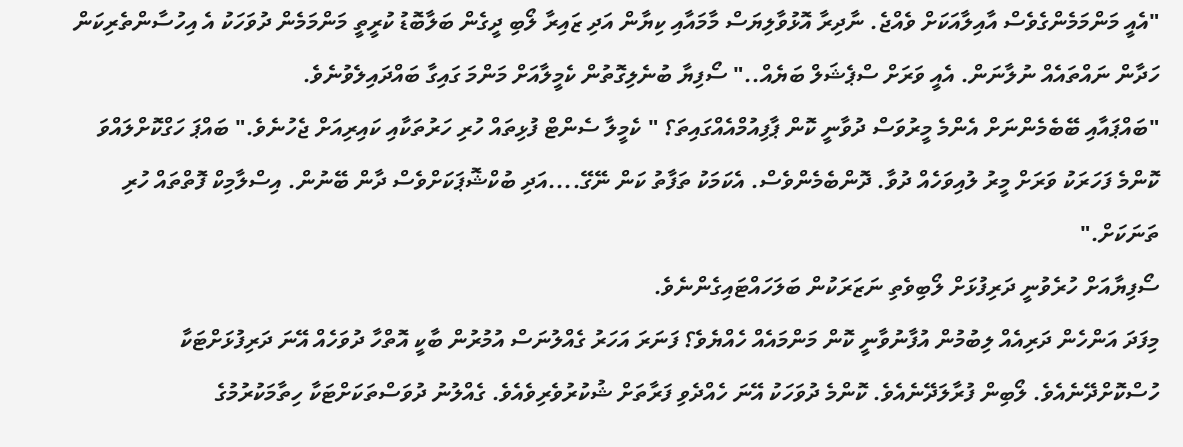"އެއީ މަންމަމެންގެވެސް އާއިލާއަކަށް ވެއްޖެ. ނާދިރާ އޮޅުވާލިޔަސް މާމައާއި ކިޔާން އަދި ޒައިރާ ލޯބި ދީގެން ބަލާބޮޑު ކުރީތީ މަންމަމެން ދުވަހަކު އެ އިހުސާންތެރިކަން ހަދާން ނައްތައެއް ނުލާނަން. އެއީ ވަރަށް ސްޕެޝަލް ބަޔެއް.." ސޯފިޔާ ބުނެލިގޮތުން ކެމީލާއަށް މަންމަ ގައިގާ ބައްދައިލެވުނެވެ.
"ބައްޕައާއި ބޭބެމެންނަށް އެންމެ މީރުވަސް ދުވާނީ ކޮން ޕާފިއުމްއެއްގައިތަ؟ " ކެމީލާ ސެންޓް ފުޅިތައް ހުރި ހަރުތަކާއި ކައިރިއަށް ޖެހުނެވެ." ބައްޕަ ހަގްކޮށްލައްވަ ކޮންމެ ފަހަރަކު ވަރަށް މީރު ލުއިވަހެއް ދުވާ. ދޮންބެމެންވެސް. އެކަމަކު ތަފާތު ކަން ނޭގޭ....އަދި ބުކްޝޮޕަކަށްވެސް ދާން ބޭނުން. އިސްލާމިކް ފޮތްތައް ހުރި ތަނަކަށް."
ސޯފިޔާއަށް ހުރެވުނީ ދަރިފުޅަށް ލޯބިވެތި ނަޒަރަކުން ބަލަހައްޓައިގެންނެވެ.
މިފަދަ އަންހެން ދަރިއެއް ލިބުމުން އުފާނުވާނީ ކޮން މަންމައެއް ހެއްޔެވެ؟ ފަނަރަ އަހަރު ގެއްލުނަސް އުމުރުން ބާކީ އޮތްހާ ދުވަހެއް އޭނަ ދަރިފުޅަށްޓަކާ ހުސްކޮށްދޭނެއެވެ. ލޯބިން ފުރާލަދޭނެއެވެ. ކޮންމެ ދުވަހަކު އޭނަ ހެއްދެވި ފަރާތަށް ޝުކުރުވެރިވެއެވެ. ގެއްލުނު ދުވަސްތަކަށްޓަކާ ހިތާމަކުރުމުގެ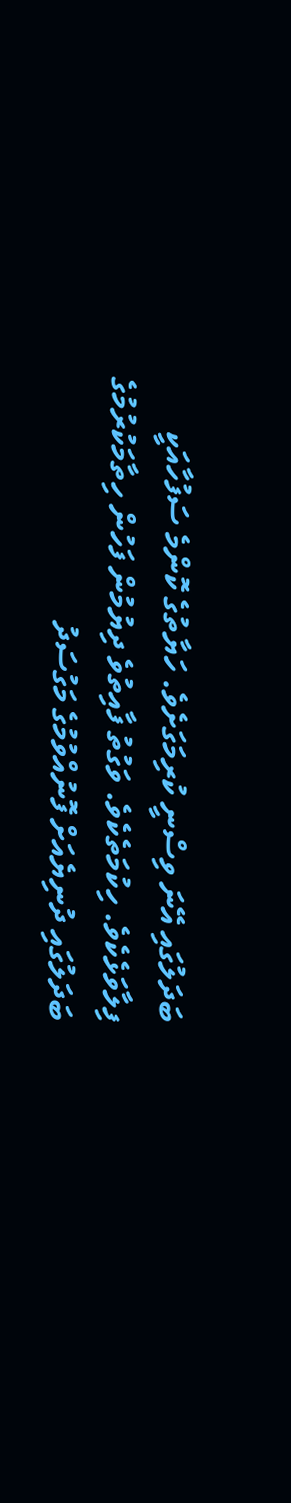ބަދަލުގައި އޭނަ ވިސްނީ ކުރިމަގަށެވެ. ހަޔާތުގެ ކޮންމެ ސަފުހާއަކީ ފިލާވަޅެކެވެ. ހިކުމަތެކެވެ. ވަގުތު ފާއިތުވެ ދިޔުމުން ފަހުން ހިތާމަކުރުމުގެ ބަދަލުގައި ދުނިޔެއަށް ފޮނުއްވުމުގެ މަގުސަދު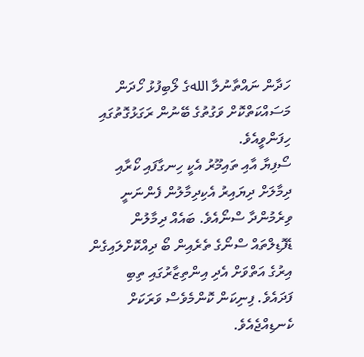ހަދާން ނައްތާނުލާ اللهގެ ލޯބިފުޅު ހޯދަން މަސައްކަތްކޮށް ވަގުތުގެ ބޭނުން ރަގަޅުގޮތުގައި ހިފަންވީއެވެ.
ސޯފިޔާ އާއި ތައިމޫރު އެކީ ހިނގާފައި ކޯރާއި ދިމާލަށް ދިޔައިރު އެކިދިމާލުން ފެންނަނީ ވިރެމުންދާ ސްނޯއެވެ. ބައެއް ދިމާލުން ޑެފޮޑިލްތައް ސްނޯގެ ތެރެއިން ބޯ ދިއްކޮށްލައިގެން އިރުގެ އަތްވަށް އެދި އިންތިޒާރުގައި ތިބި ފަދައެވެ. ފިނިކަން ކޮންމެވެސް ވަރަކަށް ކެނޑިއްޖެއެވެ.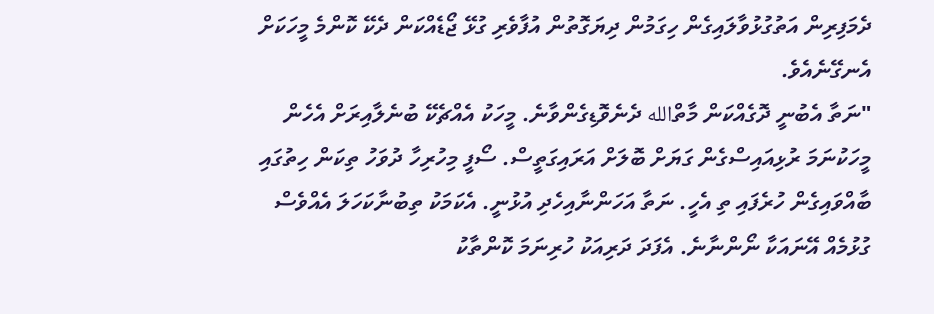ދެމަފިރިން އަތުގުޅުވާލައިގެން ހިގަމުން ދިޔަގޮތުން އުފާވެރި ގުޅޭ ޖޯޑެއްކަން ދެކޭ ކޮންމެ މީހަކަށް އެނގޭނެއެވެ.
"ނަތާ އެބުނީ ދޮގެއްކަން މާތްالله ދެނެވޮޑިގެންވާނެ. މީހަކު އެއްޗެކޭ ބުނެލާއިރަށް އެހެން މީހަކުނަމަ ރުޅިއައިސްގެން ގަޔަށް ބޮލަށް އަރައިގަތީސް. ސޯފީ މިހުރިހާ ދުވަހު ތިކަން ހިތުގައި ބާއްވައިގެން ހުރެފައި ތި އެހީ. ނަތާ އަހަންނާއިހެދި އުޅުނީ. އެކަމަކު ތިބުނާކަހަލަ އެއްވެސް ގުޅުމެއް އޭނައަކާ ނޯންނާނެ. އެފަދަ ދަރިއަކު ހުރިނަމަ ކޮންތާކު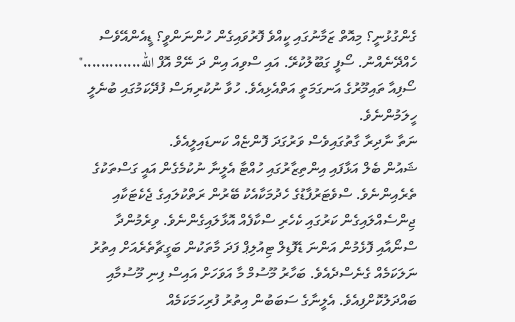ގެންގުޅުނީ؟ މިއޮތް ޒަމާނުގައި ކީއްވެ ފޮރުވައިގެން ހުންނަންވީ؟ ޑީއެންއޭވެސް ހެއްދޭނެއްނު. ސޯފީ ގަބޫލުކުރޭ. އައި ސްވިއަ އިން ދަ ނޭމް އޮފް الله............." ސޯފިއާ ތައިމޫރުގެ އަނގަމަތީ އަތްއެޅިއެވެ. ހުވާ ނުކުރިޔަސް ފުދޭކަމުގައި ބުނެލީ ހީލަމުންނެވެ.
ނަތާ ނާދިރާ ގާތުގައިވެސް ވަރުގަދަ ފޮންޏެއް ކަނޑައިލީއެވެ.
ޝައުން ބެލް އަޅާފައި އިންތިޒާރުގައި ހުއްޓާ އެލީނާ ނުކުމެގެން އައީ ގަސްތަކުގެ ތެރެއިންނެވެ. ސްވެޓަރުފާޑުގެ ހެދުމަކާއެކު ބޭރުން ރަތްކުލައިގެ ޖެކެޓަކާއި ޖިންސެއްލައިގެން ކަރުގައި ކެހެރި ސްކާފެއް އޮޅާލައިގެންނެވެ. ވިރެމުންދާ ސްނޯއާއި ފޮޅެމުން އަންނަ ޑެފޮޑިލް ޓިއުލިޕް ފަދަ މާތަކުން ބަގީޗާތެރެއަށް އިތުރު ނަލަކަމެއް ގެނެސްދެއެވެ. ބަހާރު މޫސުމް މާ އަވަހަށް އައިސް ފިނި މޫސުމާއި ބައްދަލުކޮށްފިއެވެ. އެލީނާގެ ސަބަބުން އިތުރު ފުރިހަމަކަމެއް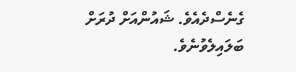ގެނެސްދެއެވެ. ޝައުންއަށް ދުރަށް ބަލައިލެވުނެވެ.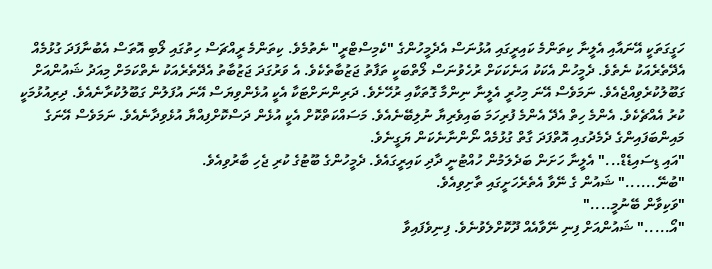ހަގީގަތަކީ އޭނައާއި އެލީނާ ކިތަންމެ ކައިރީގައި އުޅުނަސް އެދެމީހުންގެ "ކެމިސްޓްރީ" ނެތުމެވެ. ކިތަންމެ ރީއްޗަސް ހިތުގައި ލޯބި އޮތަސް އެބުނާފަދަ ގުޅުމެއް އެދޭތެރެއަކު ނެތެވެ. ދެމީހުން އެކަކު އަނެކަކަށް ރުހެވުނަސް ލޯތްބަކީ ތަފާތު ޖަޒުބާތެކެވެ. އެ ވަރުގަދަ ޖަޒުބާތު އެދޭތެރެއަކު ނެތްކަމަށް މިއަދު ޝައުންއަށް ގަބޫލުކުރެވިއްޖެއެވެ. ނަމަވެސް އޭނަ މިހުރީ އެލީނާ ނިންމާ ގޮތަކާއި ރުހޭށެވެ. ދަރިންނަށްޓަކާ އެކީ އުޅެންވިޔަސް އޭނަ އުފަލުން ގަބޫލުކުރާނެއެވެ. ދިރިއުޅުމަކީ ކުރު އެއްޗެކެވެ. އެންމެ ހިތް އެދޭ އެންމެ ފުރިހަމަ ބައިވެރިޔާ ނުލިބޭނެއެވެ. މަސައްކަތްކޮށް އެކީ އުޅެން ދަސްކޮށްފިއްޔާ އުޅެވިދާނެއެވެ. ނަމަވެސް އޭނަގެ މައިންބަފައިންގެ ދެމެދުގއި އޮތްފަދަ ގާތް ގުޅުމެއް ނޯންނާނެކަން ޔަގީނެވެ.
"އައި ޑިސައިޑެޑް..." އެލީނާ ހަށަން ބަދެލަމުން ހުއްޓުނީ ދާދި ކައިރީގައެވެ. ދެމީހުންގެ ބޫޓުގެ ކުރި ޖެހި ބާރުވިއެވެ.
"ބުނޭ......" ޝައުން ގެ ނޭވާ އެތެރެހަށީގައި ތާށިވިއެވެ.
"ވަކިވާން ބޭނުމީ...."
"އޯ....." ޝައުންއަށް ފިނި ނޭވާއެއް ދޫކޮށްލެވުނެވެ. ފިނިވެފައިވާ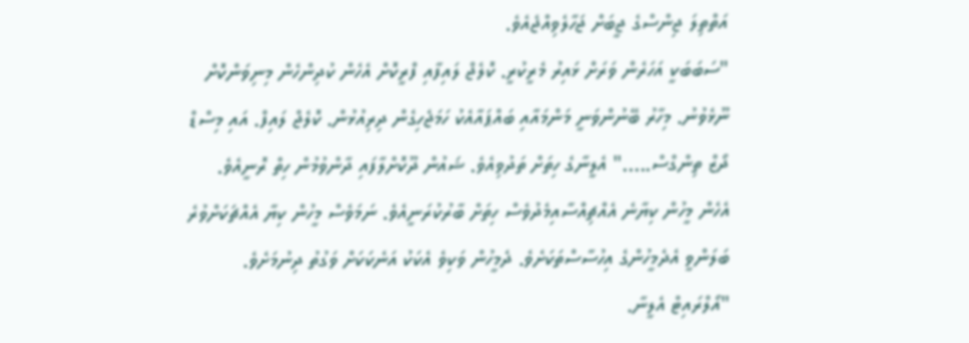އަތްތިލަ ޖިންސްގެ ޖީބަށް ޖަހާލެވިއްޖެއެވެ.
"ސަބަބަކީ އަހަރެން ވަރަށް ޅައިރު މެރީކުރީ. ކޮލެޖް ލައިފާއި ފްރީކޮށް އެހެން ކުދިންހެން މިނިވަންކޮށް ނޫޅެވުނު. މިހާރު ބޭނުންވަނީ މަންމައާއި ބައްޕައާއެކު ހަމަޖެހިގެން ދިރިއުޅުން. ކޮލެޖް ލައިފް. އައި މިސްޑް ދޯޒް ތިންގްސް....." އެލީނާގެ ހިތަށް ތަދުވިއެވެ. ޝައުން ދޫކޮށްލާފައި ދާންވުމުން ހިތް ރޮނީއެވެ. އެހެން މީހުން ކިޔާނެ އެއްޗިއްސާއިމެދުވެސް ހިތަށް ބާރުކުރަނީއެވެ. ނަމަވެސް މީހުން ކިޔާ އެއްޗަކަށްވުރެ ބަލަންވީ އެދެމީހުންގެ އިހުސާސްތަކަށެވެ. ދެމީހުން ވަކިވެ އެކަކު އަނެކަކަށް ވަގުތު ދިނުމަށެވެ.
"އޯލްރައިޓް އެލީނާ.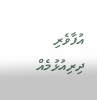އުފާވެރި ދިރިއުޅުމެއް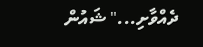ދެއްވާށި..." ޝައުން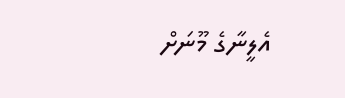އެލީނާގެ މޫނަށް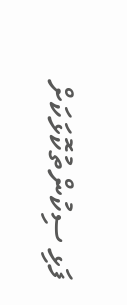ފަޅި ސިކުންތުކޮޅަކަށް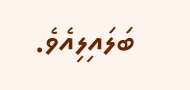ބަލައިލިއެވެ.